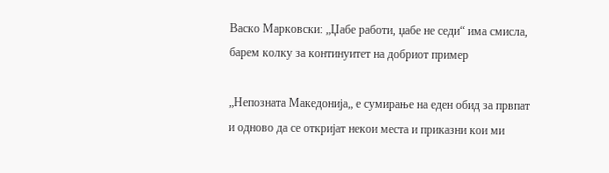Васко Марковски: „Џабе работи, џабе не седи“ има смисла, барем колку за континуитет на добриот пример

„Непозната Македонија„ е сумирање на еден обид за првпат и одново да се откријат некои места и приказни кои ми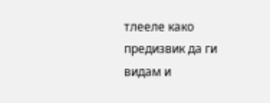тлееле како предизвик да ги видам и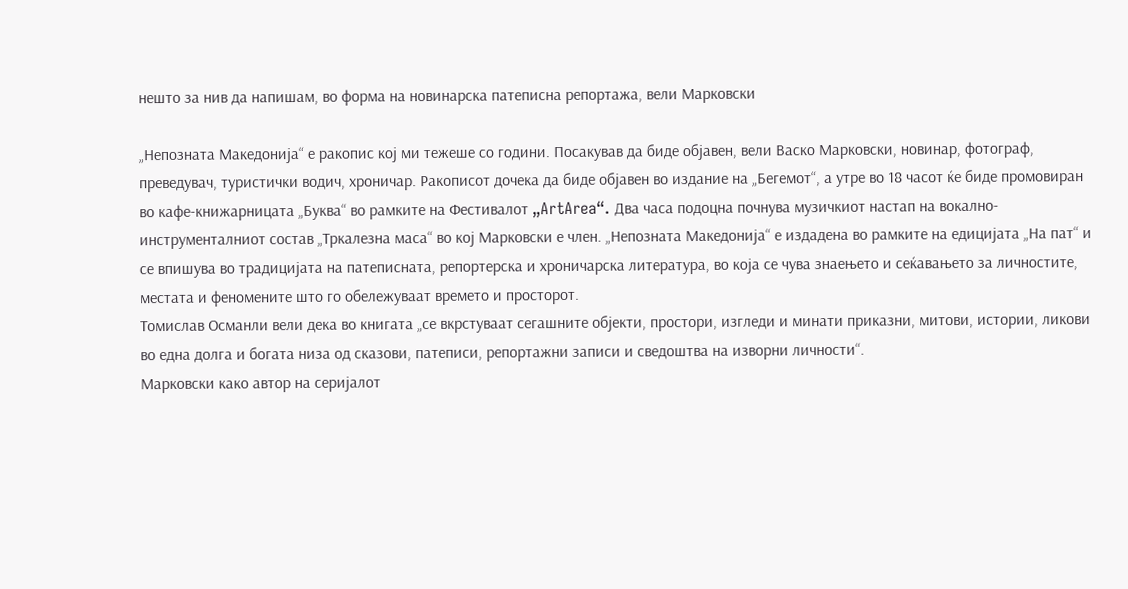нешто за нив да напишам, во форма на новинарска патеписна репортажа, вели Марковски

„Непозната Македонија“ е ракопис кој ми тежеше со години. Посакував да биде објавен, вели Васко Марковски, новинар, фотограф, преведувач, туристички водич, хроничар. Ракописот дочека да биде објавен во издание на „Бегемот“, а утре во 18 часот ќе биде промовиран во кафе-книжарницата „Буква“ во рамките на Фестивалот „ArtArea“. Два часа подоцна почнува музичкиот настап на вокалнo-инструменталниот состав „Тркалезна маса“ во кој Марковски е член. „Непозната Македонија“ е издадена во рамките на едицијата „На пат“ и се впишува во традицијата на патеписната, репортерска и хроничарска литература, во која се чува знаењето и сеќавањето за личностите, местата и феномените што го обележуваат времето и просторот.
Томислав Османли вели дека во книгата „се вкрстуваат сегашните објекти, простори, изгледи и минати приказни, митови, истории, ликови во една долга и богата низа од сказови, патеписи, репортажни записи и сведоштва на изворни личности“.
Марковски како автор на серијалот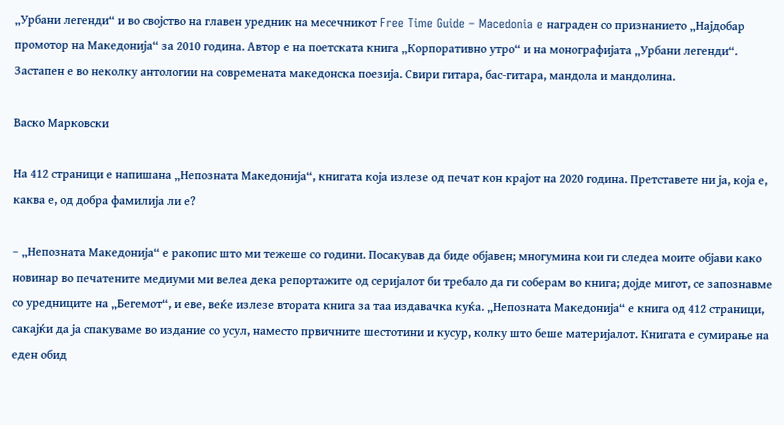„Урбани легенди“ и во својство на главен уредник на месечникот Free Time Guide – Macedonia e награден со признанието „Најдобар промотор на Македонија“ за 2010 година. Автор е на поетската книга „Корпоративно утро“ и на монографијата „Урбани легенди“. Застапен е во неколку антологии на современата македонска поезија. Свири гитара, бас-гитара, мандола и мандолина.

Васко Марковски

На 412 страници е напишана „Непозната Македонија“, книгата која излезе од печат кон крајот на 2020 година. Претставете ни ја, која е, каква е, од добра фамилија ли е?

– „Непозната Македонија“ е ракопис што ми тежеше со години. Посакував да биде објавен; многумина кои ги следеа моите објави како новинар во печатените медиуми ми велеа дека репортажите од серијалот би требало да ги соберам во книга; дојде мигот, се запознавме со уредниците на „Бегемот“, и еве, веќе излезе втората книга за таа издавачка куќа. „Непозната Македонија“ е книга од 412 страници, сакајќи да ја спакуваме во издание со усул, наместо првичните шестотини и кусур, колку што беше материјалот. Книгата е сумирање на еден обид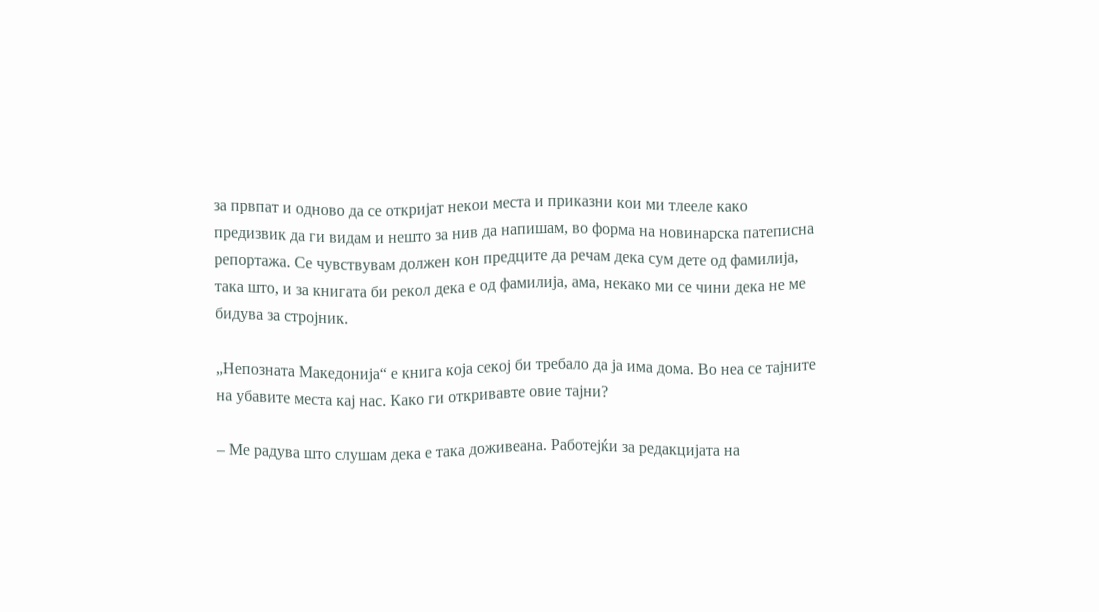за првпат и одново да се откријат некои места и приказни кои ми тлееле како предизвик да ги видам и нешто за нив да напишам, во форма на новинарска патеписна репортажа. Се чувствувам должен кон предците да речам дека сум дете од фамилија, така што, и за книгата би рекол дека е од фамилија, ама, некако ми се чини дека не ме бидува за стројник.

„Непозната Македонија“ е книга која секој би требало да ја има дома. Во неа се тајните на убавите места кај нас. Како ги откривавте овие тајни?

– Ме радува што слушам дека е така доживеана. Работејќи за редакцијата на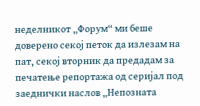неделникот „Форум“ ми беше доверено секој петок да излезам на пат, секој вторник да предадам за печатење репортажа од серијал под заеднички наслов „Непозната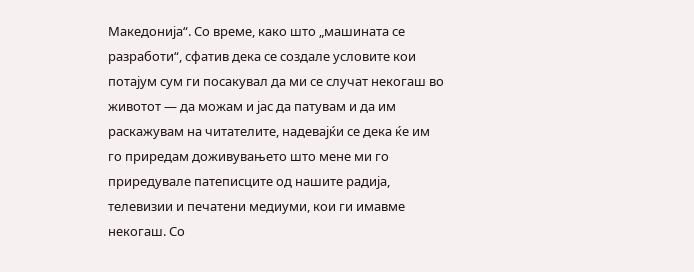Македонија“. Со време, како што „машината се разработи“, сфатив дека се создале условите кои потајум сум ги посакувал да ми се случат некогаш во животот — да можам и јас да патувам и да им раскажувам на читателите, надевајќи се дека ќе им го приредам доживувањето што мене ми го приредувале патеписците од нашите радија, телевизии и печатени медиуми, кои ги имавме некогаш. Со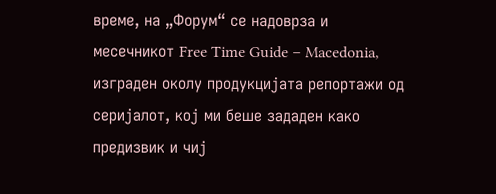време, на „Форум“ се надоврза и месечникот Free Time Guide – Macedonia, изграден околу продукцијата репортажи од серијалот, кој ми беше зададен како предизвик и чиј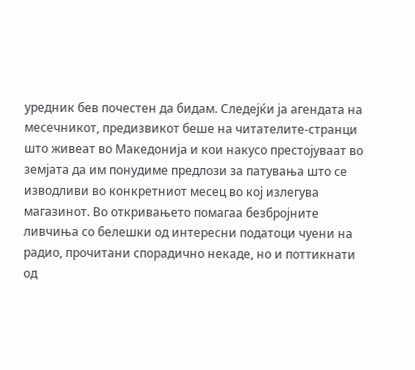уредник бев почестен да бидам. Следејќи ја агендата на месечникот, предизвикот беше на читателите-странци што живеат во Македонија и кои накусо престојуваат во земјата да им понудиме предлози за патувања што се изводливи во конкретниот месец во кој излегува магазинот. Во откривањето помагаа безбројните ливчиња со белешки од интересни податоци чуени на радио, прочитани спорадично некаде, но и поттикнати од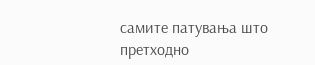самите патувања што претходно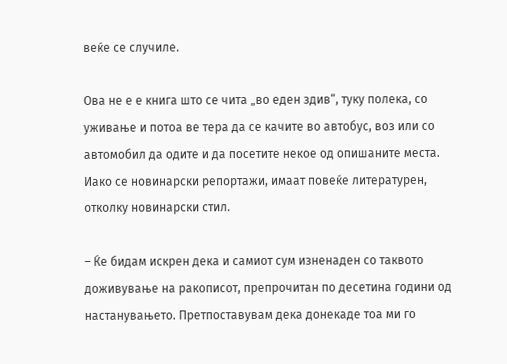веќе се случиле.

Ова не е е книга што се чита „во еден здив“, туку полека, со уживање и потоа ве тера да се качите во автобус, воз или со автомобил да одите и да посетите некое од опишаните места. Иако се новинарски репортажи, имаат повеќе литературен, отколку новинарски стил.

– Ќе бидам искрен дека и самиот сум изненаден со таквото доживување на ракописот, препрочитан по десетина години од настанувањето. Претпоставувам дека донекаде тоа ми го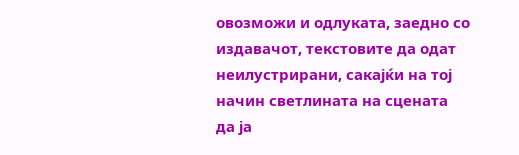овозможи и одлуката, заедно со издавачот, текстовите да одат неилустрирани, сакајќи на тој начин светлината на сцената да ја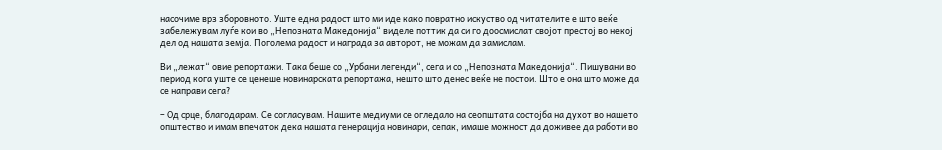насочиме врз зборовното. Уште една радост што ми иде како повратно искуство од читателите е што веќе забележувам луѓе кои во „Непозната Македонија“ виделе поттик да си го доосмислат својот престој во некој дел од нашата земја. Поголема радост и награда за авторот, не можам да замислам.

Ви „лежат“ овие репортажи. Така беше со „Урбани легенди“, сега и со „Непозната Македонија“. Пишувани во период кога уште се ценеше новинарската репортажа, нешто што денес веќе не постои. Што е она што може да се направи сега?

– Од срце, благодарам. Се согласувам. Нашите медиуми се огледало на сеопштата состојба на духот во нашето општество и имам впечаток дека нашата генерација новинари, сепак, имаше можност да доживее да работи во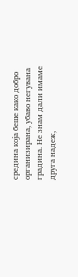средина која беше како добро организирана, убаво негувана градина. Не знам дали имаме друга надеж,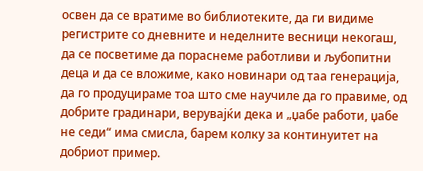освен да се вратиме во библиотеките, да ги видиме регистрите со дневните и неделните весници некогаш, да се посветиме да пораснеме работливи и љубопитни деца и да се вложиме, како новинари од таа генерација, да го продуцираме тоа што сме научиле да го правиме, од добрите градинари, верувајќи дека и „џабе работи, џабе не седи“ има смисла, барем колку за континуитет на добриот пример.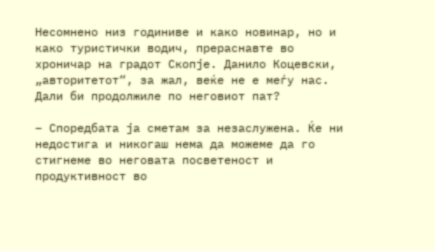Несомнено низ годиниве и како новинар, но и како туристички водич, прераснавте во хроничар на градот Скопје. Данило Коцевски, „авторитетот“, за жал, веќе не е меѓу нас. Дали би продолжиле по неговиот пат?

– Споредбата ја сметам за незаслужена. Ќе ни недостига и никогаш нема да можеме да го стигнеме во неговата посветеност и продуктивност во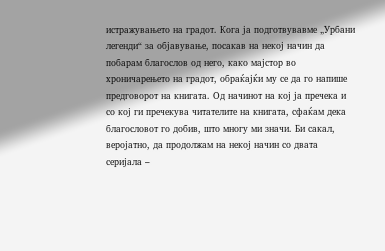истражувањето на градот. Кога ја подготвувавме „Урбани легенди“ за објавување, посакав на некој начин да побарам благослов од него, како мајстор во хроничарењето на градот, обраќајќи му се да го напише предговорот на книгата. Од начинот на кој ја пречека и со кој ги пречекува читателите на книгата, сфаќам дека благословот го добив, што многу ми значи. Би сакал, веројатно, да продолжам на некој начин со двата серијала –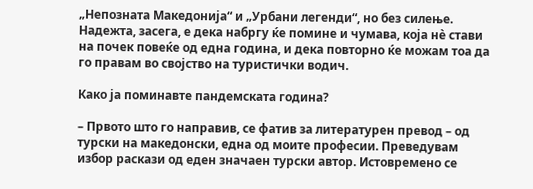„Непозната Македонија“ и „Урбани легенди“, но без силење. Надежта, засега, е дека набргу ќе помине и чумава, која нè стави на почек повеќе од една година, и дека повторно ќе можам тоа да го правам во својство на туристички водич.

Како ја поминавте пандемската година?

– Првото што го направив, се фатив за литературен превод – од турски на македонски, една од моите професии. Преведувам избор раскази од еден значаен турски автор. Истовремено се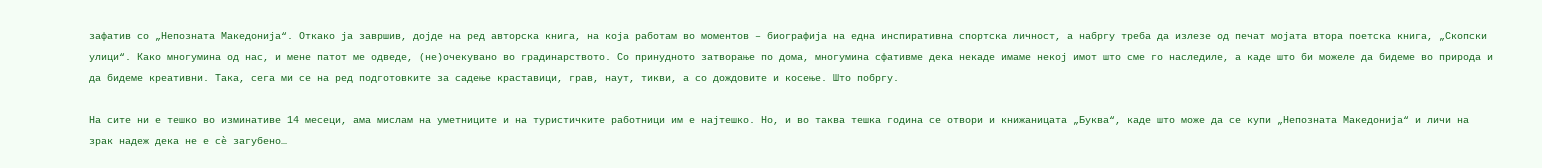зафатив со „Непозната Македонија“. Откако ја завршив, дојде на ред авторска книга, на која работам во моментов – биографија на една инспиративна спортска личност, а набргу треба да излезе од печат мојата втора поетска книга, „Скопски улици“. Како многумина од нас, и мене патот ме одведе, (не)очекувано во градинарството. Со принудното затворање по дома, многумина сфативме дека некаде имаме некој имот што сме го наследиле, а каде што би можеле да бидеме во природа и да бидеме креативни. Така, сега ми се на ред подготовките за садење краставици, грав, наут, тикви, а со дождовите и косење. Што побргу.

На сите ни е тешко во изминативе 14 месеци, ама мислам на уметниците и на туристичките работници им е најтешко. Но, и во таква тешка година се отвори и книжаницата „Буква“, каде што може да се купи „Непозната Македонија“ и личи на зрак надеж дека не е сè загубено…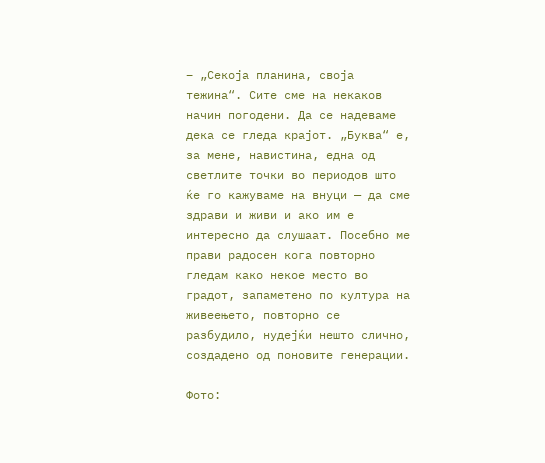– „Секоја планина, своја тежина“. Сите сме на некаков начин погодени. Да се надеваме дека се гледа крајот. „Буква“ е, за мене, навистина, една од светлите точки во периодов што ќе го кажуваме на внуци — да сме здрави и живи и ако им е интересно да слушаат. Посебно ме прави радосен кога повторно гледам како некое место во градот, запаметено по култура на живеењето, повторно се разбудило, нудејќи нешто слично, создадено од поновите генерации.

Фото: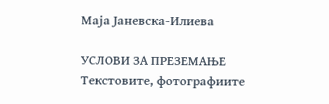Маја Јаневска-Илиева

УСЛОВИ ЗА ПРЕЗЕМАЊЕ
Текстовите, фотографиите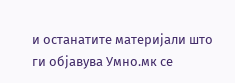и останатите материјали што ги објавува Умно.мк се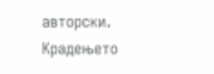авторски. Крадењето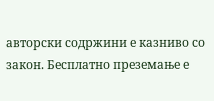авторски содржини е казниво со закон. Бесплатно преземање е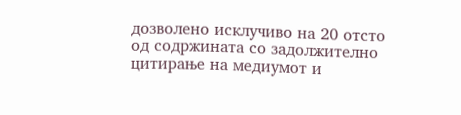дозволено исклучиво на 20 отсто од содржината со задолжително цитирање на медиумот и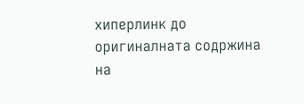хиперлинк до оригиналната содржина на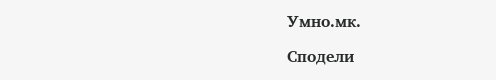Умно.мк.

Сподели